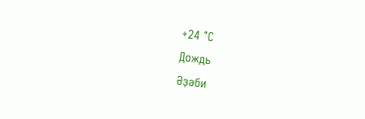+24 °С
Дождь
Әҙәби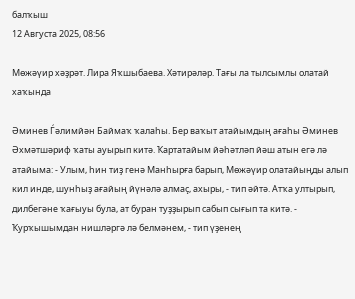балҡыш
12 Августа 2025, 08:56

Мөжәүир хәҙрәт. Лира Яҡшыбаева. Хәтирәләр. Тағы ла тылсымлы олатай хаҡында

Әминев Ѓәлимйән Баймаҡ ҡалаһы. Бер ваҡыт атайымдың ағаһы Әминев Әхмәтшәриф ҡаты ауырып китә. Ҡартатайым йәһәтләп йәш атын егә лә атайыма: - Улым, һин тиҙ генә Манһырға барып, Мөжәүир олатайыңды алып кил инде, шунһыҙ ағайың йүнәлә алмаҫ, ахыры, - тип әйтә. Атҡа ултырып, дилбегәне ҡағыуы була, ат буран туҙҙырып сабып сығып та китә. - Ҡурҡышымдан нишләргә лә белмәнем, - тип үҙенең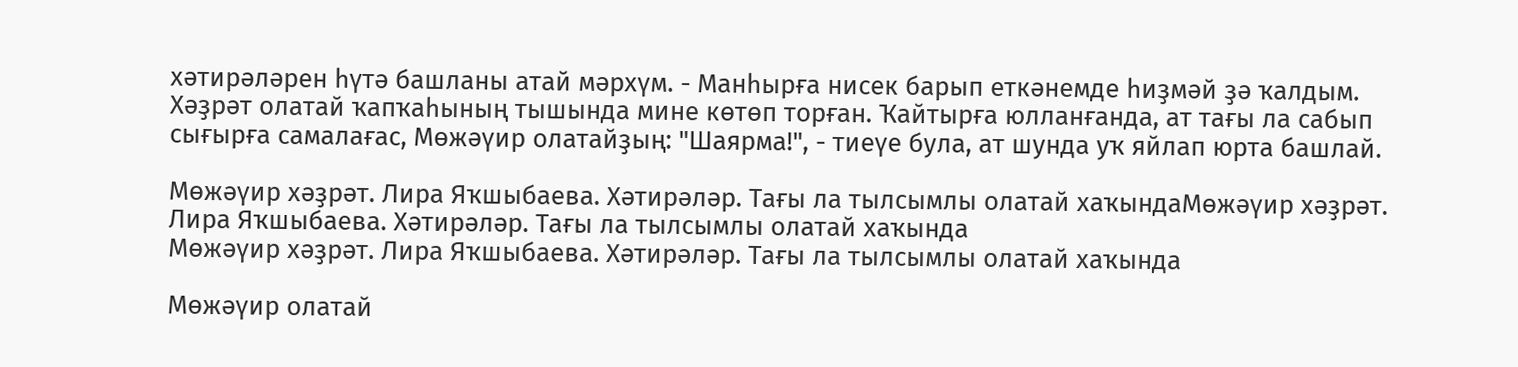хәтирәләрен һүтә башланы атай мәрхүм. - Манһырға нисек барып еткәнемде һиҙмәй ҙә ҡалдым. Хәҙрәт олатай ҡапҡаһының тышында мине көтөп торған. Ҡайтырға юлланғанда, ат тағы ла сабып сығырға самалағас, Мөжәүир олатайҙың: "Шаярма!", - тиеүе була, ат шунда уҡ яйлап юрта башлай.

Мөжәүир хәҙрәт. Лира Яҡшыбаева. Хәтирәләр. Тағы ла тылсымлы олатай хаҡындаМөжәүир хәҙрәт. Лира Яҡшыбаева. Хәтирәләр. Тағы ла тылсымлы олатай хаҡында
Мөжәүир хәҙрәт. Лира Яҡшыбаева. Хәтирәләр. Тағы ла тылсымлы олатай хаҡында

Мөжәүир олатай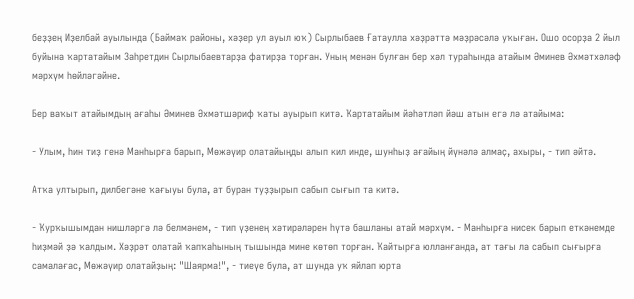беҙҙең Иҙелбай ауылында (Баймаҡ районы, хәҙер ул ауыл юҡ) Сырлыбаев Ғатаулла хәҙрәттә мәҙрәсәлә уҡыған. Ошо осорҙа 2 йыл буйына ҡартатайым Заһретдин Сырлыбаевтарҙа фатирҙа торған. Уның менән булған бер хәл тураһында атайым Әминев Әхмәтхәләф мәрхүм һөйләгәйне.

Бер ваҡыт атайымдың ағаһы Әминев Әхмәтшәриф ҡаты ауырып китә. Ҡартатайым йәһәтләп йәш атын егә лә атайыма:

- Улым, һин тиҙ генә Манһырға барып, Мөжәүир олатайыңды алып кил инде, шунһыҙ ағайың йүнәлә алмаҫ, ахыры, - тип әйтә.

Атҡа ултырып, дилбегәне ҡағыуы була, ат буран туҙҙырып сабып сығып та китә.

- Ҡурҡышымдан нишләргә лә белмәнем, - тип үҙенең хәтирәләрен һүтә башланы атай мәрхүм. - Манһырға нисек барып еткәнемде һиҙмәй ҙә ҡалдым. Хәҙрәт олатай ҡапҡаһының тышында мине көтөп торған. Ҡайтырға юлланғанда, ат тағы ла сабып сығырға самалағас, Мөжәүир олатайҙың: "Шаярма!", - тиеүе була, ат шунда уҡ яйлап юрта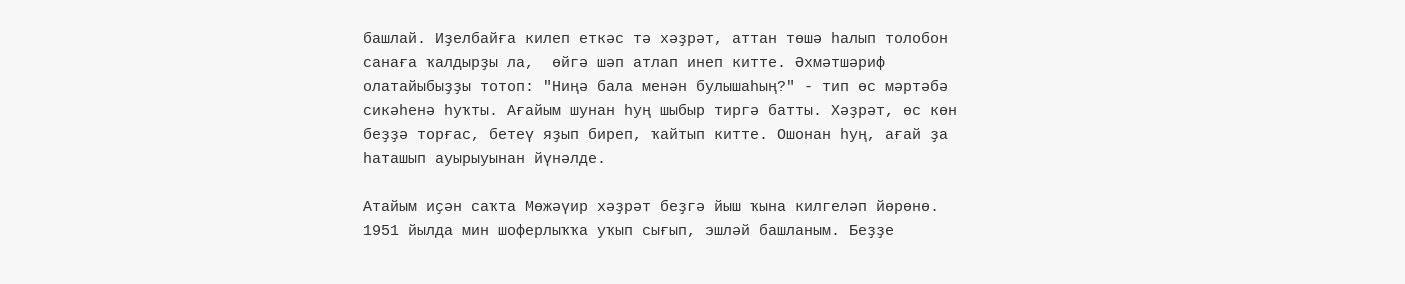башлай. Иҙелбайға килеп еткәс тә хәҙрәт, аттан төшә һалып толобон санаға ҡалдырҙы ла,  өйгә шәп атлап инеп китте. Әхмәтшәриф олатайыбыҙҙы тотоп: "Ниңә бала менән булышаһың?" - тип өс мәртәбә сикәһенә һуҡты. Ағайым шунан һуң шыбыр тиргә батты. Хәҙрәт, өс көн беҙҙә торғас, бетеү яҙып биреп, ҡайтып китте. Ошонан һуң, ағай ҙа һаташып ауырыуынан йүнәлде.

Атайым иҫән саҡта Мөжәүир хәҙрәт беҙгә йыш ҡына килгеләп йөрөнө. 1951 йылда мин шоферлыҡҡа уҡып сығып, эшләй башланым. Беҙҙе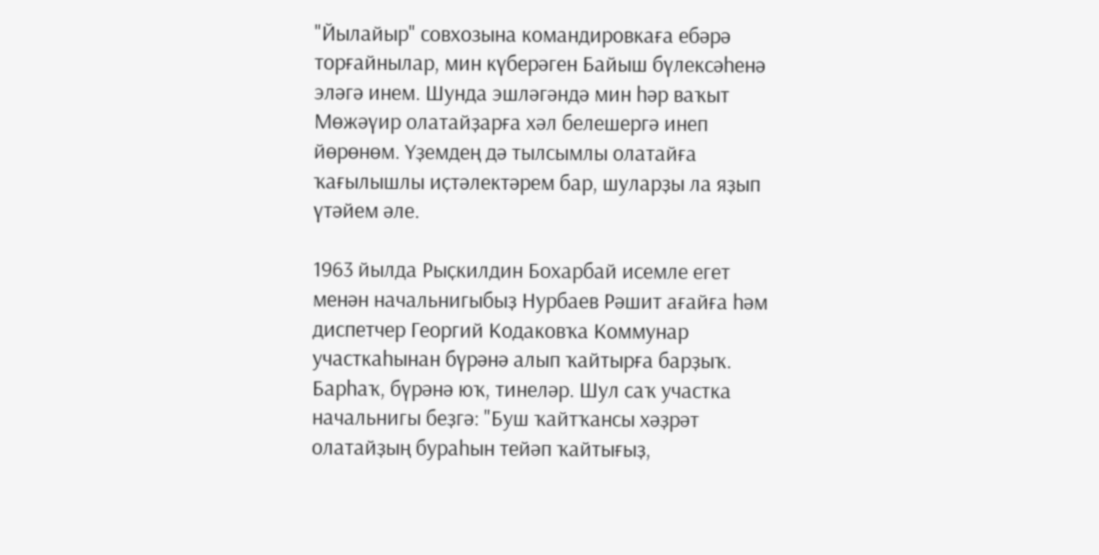"Йылайыр" совхозына командировкаға ебәрә торғайнылар, мин күберәген Байыш бүлексәһенә эләгә инем. Шунда эшләгәндә мин һәр ваҡыт Мөжәүир олатайҙарға хәл белешергә инеп йөрөнөм. Үҙемдең дә тылсымлы олатайға ҡағылышлы иҫтәлектәрем бар, шуларҙы ла яҙып үтәйем әле.

1963 йылда Рыҫкилдин Бохарбай исемле егет менән начальнигыбыҙ Нурбаев Рәшит ағайға һәм диспетчер Георгий Кодаковҡа Коммунар участкаһынан бүрәнә алып ҡайтырға барҙыҡ. Барһаҡ, бүрәнә юҡ, тинеләр. Шул саҡ участка начальнигы беҙгә: "Буш ҡайтҡансы хәҙрәт олатайҙың бураһын тейәп ҡайтығыҙ,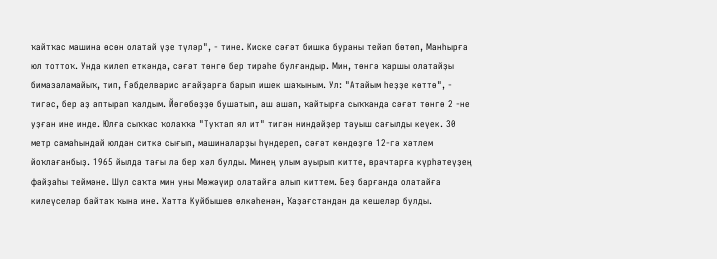ҡайтҡас машина өсөн олатай үҙе түләр", - тине. Киске сәғәт бишкә бураны тейәп бөтөп, Манһырға юл тоттоҡ. Унда килеп еткәндә, сәғәт төнгө бер тирәһе булғандыр. Мин, төнгә ҡаршы олатайҙы бимазаламайыҡ, тип, Ғәбделварис ағайҙарға барып ишек шаҡыным. Ул: "Атайым һеҙҙе көттө", - тигәс, бер аҙ аптырап ҡалдым. Йөгөбөҙҙө бушатып, аш ашап, ҡайтырға сыҡҡанда сәғәт төнгө 2 -не уҙған ине инде. Юлға сыҡҡас ҡолаҡҡа "Туҡтап ял ит" тигән ниндәйҙер тауыш сағылды кеүек. 30 метр самаһындай юлдан ситкә сығып, машиналарҙы һүндереп, сәғәт көндөҙгө 12-гә хәтлем йоҡлағанбыҙ. 1965 йылда тағы ла бер хәл булды. Минең улым ауырып китте, врачтарға күрһәтеүҙең файҙаһы теймәне. Шул саҡта мин уны Мөжәүир олатайға алып киттем. Беҙ барғанда олатайға килеүселәр байтаҡ ҡына ине. Хатта Куйбышев өлкәһенән, Ҡаҙағстандан да кешеләр булды.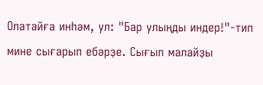Олатайға инһәм, ул: "Бар улыңды индер!"-тип мине сығарып ебәрҙе. Сығып малайҙы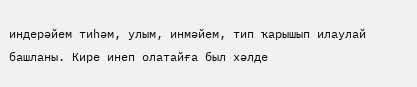индерәйем тиһәм, улым, инмәйем, тип ҡарышып илаулай башланы. Кире инеп олатайға был хәлде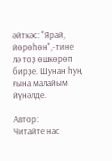әйткәс: "Ярай, йөрөһөн",-тине лә тоҙ өшкөрөп бирҙе. Шунан һуң ғына малайым йүнәлде.

Автор:
Читайте нас